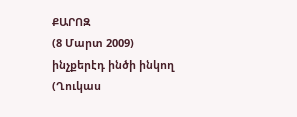ՔԱՐՈԶ
(8 Մարտ 2009)
ինչքերէդ ինծի ինկող
(Ղուկաս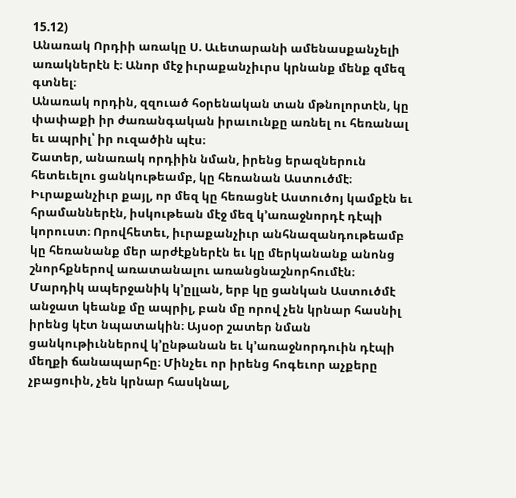15.12)
Անառակ Որդիի առակը Ս. Աւետարանի ամենասքանչելի առակներէն է։ Անոր մէջ իւրաքանչիւրս կրնանք մենք զմեզ գտնել։
Անառակ որդին, զզուած հօրենական տան մթնոլորտէն, կը փափաքի իր ժառանգական իրաւունքը առնել ու հեռանալ եւ ապրիլ՝ իր ուզածին պէս։
Շատեր, անառակ որդիին նման, իրենց երազներուն հետեւելու ցանկութեամբ, կը հեռանան Աստուծմէ։
Իւրաքանչիւր քայլ, որ մեզ կը հեռացնէ Աստուծոյ կամքէն եւ հրամաններէն, իսկութեան մէջ մեզ կ՚առաջնորդէ դէպի կորուստ։ Որովհետեւ, իւրաքանչիւր անհնազանդութեամբ կը հեռանանք մեր արժէքներէն եւ կը մերկանանք անոնց շնորհքներով առատանալու առանցնաշնորհումէն։
Մարդիկ ապերջանիկ կ՚ըլլան, երբ կը ցանկան Աստուծմէ անջատ կեանք մը ապրիլ, բան մը որով չեն կրնար հասնիլ իրենց կէտ նպատակին։ Այսօր շատեր նման ցանկութիւններով կ՚ընթանան եւ կ՚առաջնորդուին դէպի մեղքի ճանապարհը։ Մինչեւ որ իրենց հոգեւոր աչքերը չբացուին, չեն կրնար հասկնալ,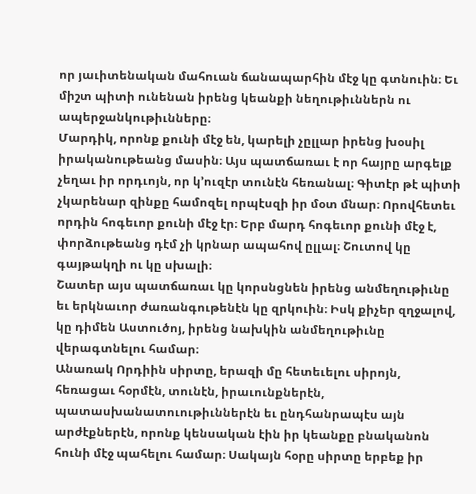որ յաւիտենական մահուան ճանապարհին մէջ կը գտնուին։ Եւ միշտ պիտի ունենան իրենց կեանքի նեղութիւններն ու ապերջանկութիւնները։
Մարդիկ, որոնք քունի մէջ են, կարելի չըլլար իրենց խօսիլ իրականութեանց մասին։ Այս պատճառաւ է որ հայրը արգելք չեղաւ իր որդւոյն, որ կ՚ուզէր տունէն հեռանալ։ Գիտէր թէ պիտի չկարենար զինքը համոզել որպէսզի իր մօտ մնար։ Որովհետեւ որդին հոգեւոր քունի մէջ էր։ Երբ մարդ հոգեւոր քունի մէջ է, փորձութեանց դէմ չի կրնար ապահով ըլլալ։ Շուտով կը գայթակղի ու կը սխալի։
Շատեր այս պատճառաւ կը կորսնցնեն իրենց անմեղութիւնը եւ երկնաւոր ժառանգութենէն կը զրկուին։ Իսկ քիչեր զղջալով, կը դիմեն Աստուծոյ, իրենց նախկին անմեղութիւնը վերագտնելու համար։
Անառակ Որդիին սիրտը, երազի մը հետեւելու սիրոյն, հեռացաւ հօրմէն, տունէն, իրաւունքներէն, պատասխանատուութիւններէն եւ ընդհանրապէս այն արժէքներէն, որոնք կենսական էին իր կեանքը բնականոն հունի մէջ պահելու համար։ Սակայն հօրը սիրտը երբեք իր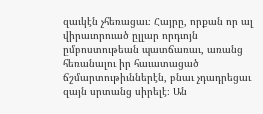զաւկէն չհեռացաւ։ Հայրը, որքան որ ալ վիրաւորուած ըլլար որդւոյն ըմբոստութեան պատճառաւ, առանց հեռանալու իր հաւատացած ճշմարտութիւններէն, բնաւ չդադրեցաւ զայն սրտանց սիրելէ։ Ան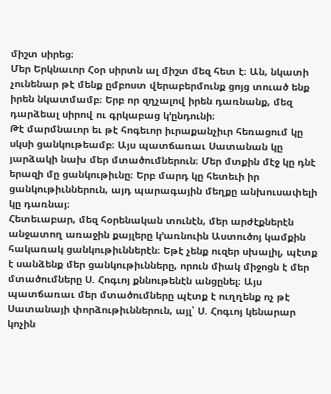միշտ սիրեց։
Մեր Երկնաւոր Հօր սիրտն ալ միշտ մեզ հետ է։ Ան, նկատի չունենար թէ մենք ըմբոստ վերաբերմունք ցոյց տուած ենք իրեն նկատմամբ։ Երբ որ զղչալով իրեն դառնանք, մեզ դարձեալ սիրով ու գրկաբաց կ՚ընդունի։
Թէ մարմնաւոր եւ թէ հոգեւոր իւրաքանչիւր հեռացում կը սկսի ցանկութեամբ։ Այս պատճառաւ Սատանան կը յարձակի նախ մեր մտածումներուն։ Մեր մտքին մէջ կը դնէ երազի մը ցանկութիւնը։ Երբ մարդ կը հետեւի իր ցանկութիւններուն, այդ պարագային մեղքը անխուսափելի կը դառնայ։
Հետեւաբար, մեզ հօրենական տունէն, մեր արժէքներէն անջատող առաջին քայլերը կ՚առնուին Աստուծոյ կամքին հակառակ ցանկութիւններէն։ Եթէ չենք ուզեր սխալիլ, պէտք է սանձենք մեր ցանկութիւնները, որուն միակ միջոցն է մեր մտածումները Ս. Հոգւոյ քննութենէն անցընել։ Այս պատճառաւ մեր մտածումները պէտք է ուղղենք ոչ թէ Սատանայի փորձութիւններուն, այլ՝ Ս. Հոգւոյ կենարար կոչին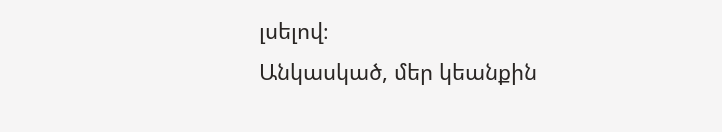լսելով։
Անկասկած, մեր կեանքին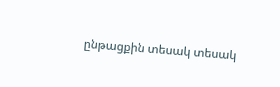ընթացքին տեսակ տեսակ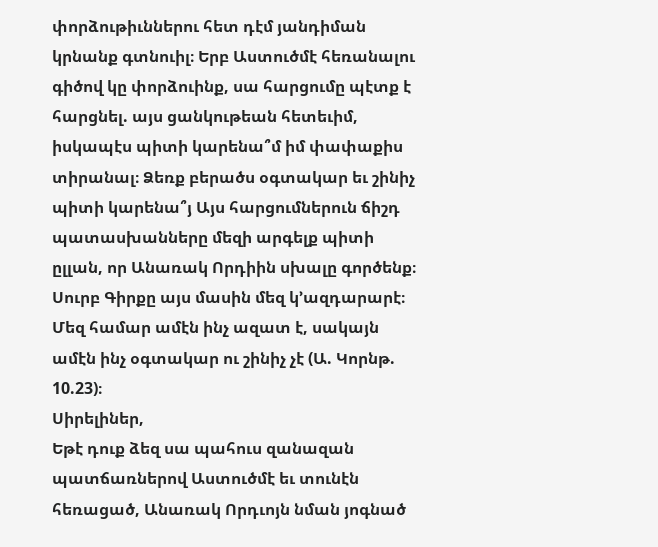փորձութիւններու հետ դէմ յանդիման կրնանք գտնուիլ։ Երբ Աստուծմէ հեռանալու գիծով կը փորձուինք, սա հարցումը պէտք է հարցնել. այս ցանկութեան հետեւիմ, իսկապէս պիտի կարենա՞մ իմ փափաքիս տիրանալ։ Ձեռք բերածս օգտակար եւ շինիչ պիտի կարենա՞յ Այս հարցումներուն ճիշդ պատասխանները մեզի արգելք պիտի ըլլան, որ Անառակ Որդիին սխալը գործենք։
Սուրբ Գիրքը այս մասին մեզ կ՚ազդարարէ։ Մեզ համար ամէն ինչ ազատ է, սակայն ամէն ինչ օգտակար ու շինիչ չէ (Ա. Կորնթ. 10.23)։
Սիրելիներ,
Եթէ դուք ձեզ սա պահուս զանազան պատճառներով Աստուծմէ եւ տունէն հեռացած, Անառակ Որդւոյն նման յոգնած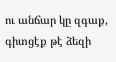ու անճար կը զգաք, գիտցէք թէ ձեզի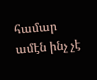համար ամէն ինչ չէ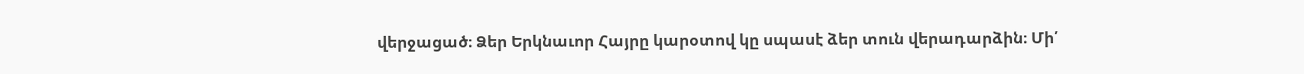վերջացած։ Ձեր Երկնաւոր Հայրը կարօտով կը սպասէ ձեր տուն վերադարձին։ Մի՛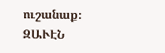ուշանաք։
ԶԱՒԷՆ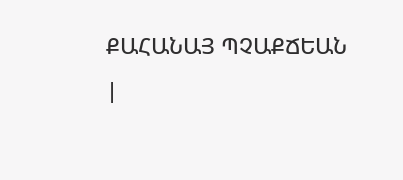ՔԱՀԱՆԱՅ ՊՉԱՔՃԵԱՆ
|